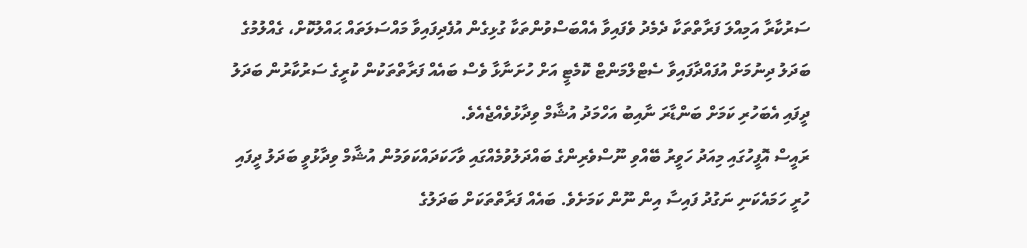ސަރުކާރާ އަމިއްލަ ފަރާތްތަކާ ދެމެދު ވެފައިވާ އެއްބަސްވުންތަކާ ގުޅިގެން އުފެދިފައިވާ މައްސަލަތައް ޙައްލުކޮށް، ގެއްލުމުގެ ބަދަލު ދިނުމަށް އުފައްދާފައިވާ ސެޓްލްމަންޓް ކޮމެޓީ އަށް ހުށަނާޅާ ވެސް ބައެއް ފަރާތްތަކުން ކުރީގެ ސަރުކާރުން ބަދަލު ދީފައި އެބަހުރި ކަމަށް ބަންޑާރަ ނާއިބު އަހްމަދު އުޝާމް ވިދާޅުވެއްޖެއެވެ.
ރައީސް އޮފީހުގައި މިއަދު ހަވީރު ބޭއްވި ނޫސްވެރިންގެ ބައްދަލުވުމެއްގައި ވާހަކަދައްކަވަމުން އުޝާމް ވިދާޅުވީ ބަދަލު ދީފައި ހުރީ ހަމައެކަނި ނަގުދު ފައިސާ އިން ނޫން ކަމަށެވެ. ބައެއް ފަރާތްތަކަށް ބަދަލުގެ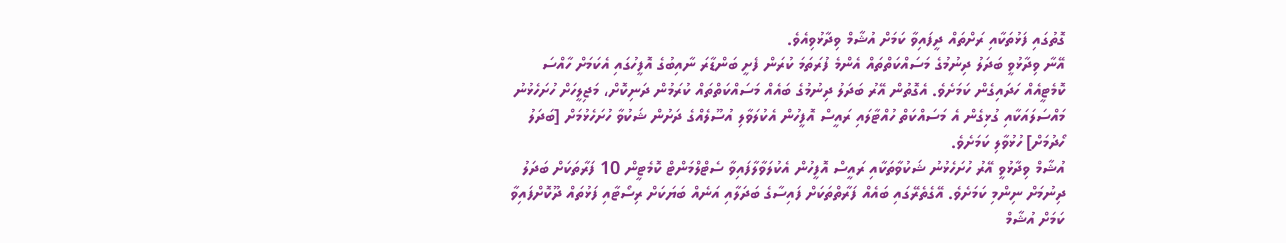ގޮތުގައި ފަޅުތަކާއި ރަށްތައް ދީފައިވާ ކަމަށް އުޝާމް ވިދާޅުވިއެވެ.
އޭނާ ވިދާޅުވީ ބަދަލު ދިނުމުގެ މަސައްކަތްތައް އެންމެ ފުރަތަމަ ކުރަން ފެށީ ބަންޑާރަ ނާއިބުގެ އޮފީހުގައި އެކަމަށް ހާއްސަ ކޮމެޓީއެއް ހަދައިގެން ކަމަށެވެ. އެގޮތުން އޭރު ބަދަލު ދިނުމުގެ ބައެއް މަސައްކަތްތައް ކުރަމުން ދަނިކޮށް، މަޖިލީހަށް ހުށަހެޅުނު މައްސަލައަކާއި ގުޅިގެން އެ މަސައްކަތް ހުއްޓާލައި ރައީސް އޮފީހުން އެކުލަވާލި އުސޫލެއްގެ ދަށުން ޝަކުވާ ހުށަހެޅުމަށް [ބަދަލު ހޯދުމަށް] ހުޅުވާލި ކަމަށެވެ.
އުޝާމް ވިދާޅުވީ އޭރު ހުށަހެޅުނު ޝަކުވާތަކާއި ރައީސް އޮފީހުން އެކުލަވާލާފައިވާ ސެޓްލްމަންޓް ކޮމެޓީން 10 ފަރާތަކަށް ބަދަލު ދިނުމަށް ނިންމި ކަމަށެވެ. އޭގެތެރޭގައި ބައެއް ފަރާތްތަކަށް ފައިސާގެ ބަދަލާއި އަނެއް ބަޔަކަށް ރިސޯޓާއި ފަޅުތައް ދޫކޮށްފައިވާ ކަމަށް އުޝާމް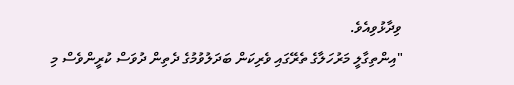ވިދާޅުވިއެވެ.
"އިންތިގާލީ މަރުހަލާގެ ތެރޭގައި ވެރިކަން ބަދަލުވުމުގެ ދެތިން ދުވަސް ކުރީންވެސް މި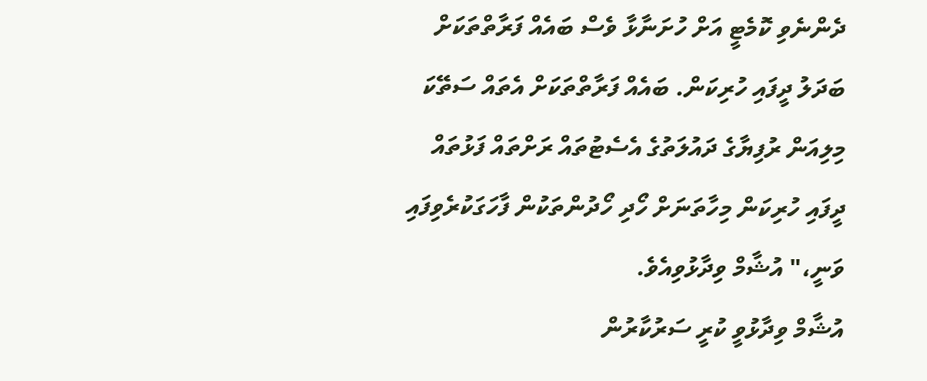ދެންނެވި ކޮމެޓީ އަށް ހުށަނާޅާ ވެސް ބައެއް ފަރާތްތަކަށް ބަދަލު ދީފައި ހުރިކަން. ބައެއް ފަރާތްތަކަށް އެތައް ސަތޭކަ މިލިއަން ރުފިޔާގެ ދައުލަތުގެ އެސެޓުތައް ރަށްތައް ފަޅުތައް ދީފައި ހުރިކަން މިހާތަނަށް ހޯދި ހޯދުންތަކުން ފާހަގަކުރެވިފައި ވަނީ،" އުޝާމް ވިދާޅުވިއެވެ.
އުޝާމް ވިދާޅުވީ ކުރީ ސަރުކާރުން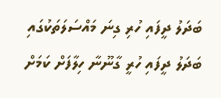ބަދަލު ދީފައި ހުރި ގިނަ މައްސަލަތަކުގައި ބަދަލު ދީފައި ހުރީ ގާނޫނާ ހިލާފަށް ކަމަށް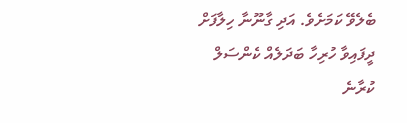ބެލެވޭ ކަމަށެވެ. އަދި ގާނޫނާ ހިލާފަށް ދީފައިވާ ހުރިހާ ބަދަލެއް ކެންސަލް ކުރާނެ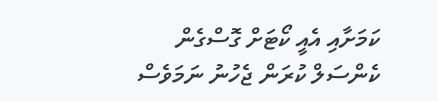ކަމަށާއި އެއީ ކޯޓަށް ގޮސްގެން ކެންސަލް ކުރަން ޖެހުނު ނަމަވެސް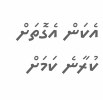އެކަން އެގޮތަށް ކުރާނެ ކަމަށް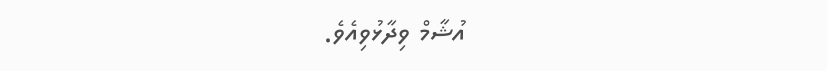އުޝާމް ވިދާޅުވިއެވެ.